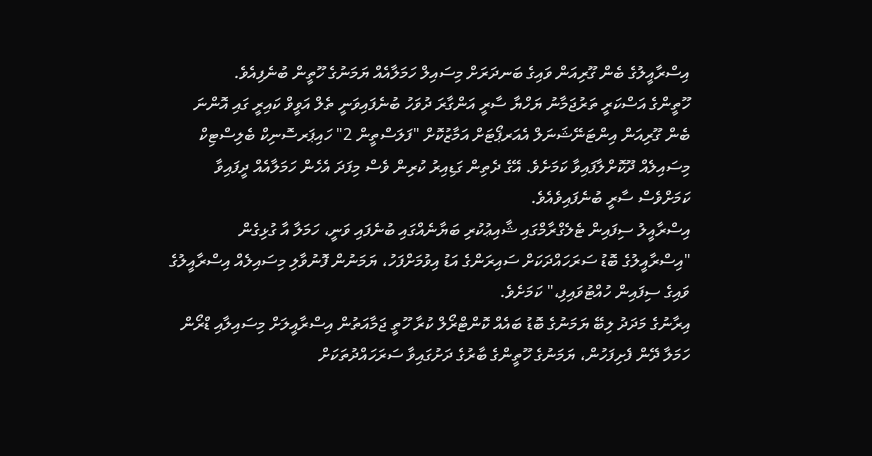އިސްރާއީލުގެ ބެން ގޫރިއަން ވައިގެ ބަނދަރަށް މިސައިލް ހަމަލާއެއް ޔަމަނުގެ ހޫތީން ބުނެފިއެވެ.
ހޫތީންގެ އަސްކަރީ ތަރުޖަމާނު ޔަހްޔާ ސާރީ އަންގާރަ ދުވަހު ބުނެފައިވަނީ ތެލް އަވީވް ކައިރީ ގައި އޮންނަ ބެން ގޫރިއަން އިންޓަނޭޝަނަލް އެއަރޕޯޓަށް އަމާޒުކޮށް "ފަލަސްތީން 2" ހައިޕަރސޮނިކް ބެލިސްޓިކް މިސައިލެއް ދޫކޮށްލާފައިވާ ކަމަށެވެ. އޭގެ ދެތިން ގަޑިއިރު ކުރިން ވެސް މިފަދަ އެހެން ހަމަލާއެއް ދީފައިވާ ކަމަށްވެސް ސާރީ ބުނެފައިވެއެވެ.
އިސްރާއީލު ސިފައިން ޓެލެގްރާމްގައި ޝާއިޢުކުރި ބަޔާނެއްގައި ބުނެފައި ވަނީ، ހަމަލާ އާ ގުޅިގެން "އިސްރާއީލުގެ ބޮޑު ސަރަހައްދަކަށް ސައިރަންގެ އަޑު އިވުމަށްފަހު، ޔަމަނުން ފޮނުވާލި މިސައިލެއް އިސްރާއީލުގެ ވައިގެ ސިފައިން ހުއްޓުވައިފި،" ކަމަށެވެ.
އިރާނުގެ މަދަދު ލިބޭ ޔަމަނުގެ ބޮޑު ބައެއް ކޮންޓްރޯލް ކުރާ ހޫތީ ޖަމާއަތުން އިސްރާއީލަށް މިސައިލާއި ޑްރޯން ހަމަލާ ދޭން ފެށިފަހުން، ޔަމަނުގެ ހޫތީންގެ ބާރުގެ ދަށުގައިވާ ސަރަހައްދުތަކަށް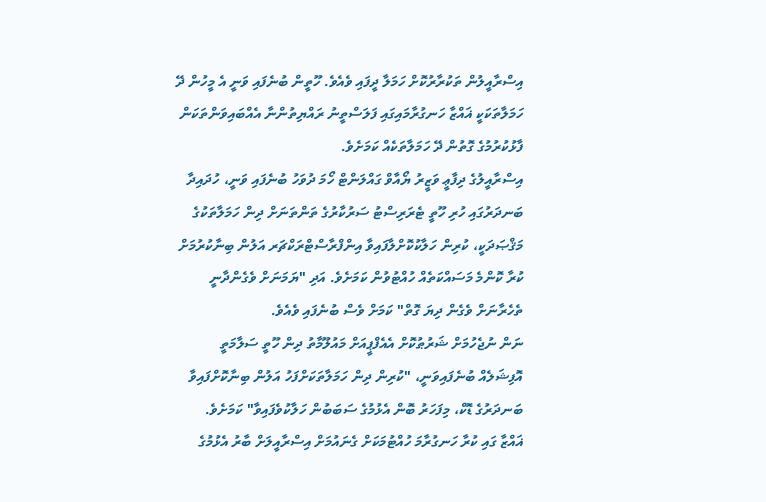އިސްރާއީލުން ތަކުރާރުކޮށް ހަމަލާ ދީފައި ވެއެވެ. ހޫތީން ބުނެފައި ވަނީ އެ މީހުން ދޭ ހަމަލާތަކަކީ ޣައްޒާ ހަނގުރާމައިގައި ފަލަސްތީނު ރައްޔިތުންނާ އެއްބައިވަންތަކަން ފާޅުކުރުމުގެ ގޮތުން ދޭ ހަމަލާތަކެއް ކަމަށެވެ.
އިސްރާއީލުގެ ދިފާޢީ ވަޒީރު ޔޯއާވް ގައްލަންޓް ހޯމަ ދުވަހު ބުނެފައި ވަނީ، ހުދައިދާ ބަނދަރުގައި ހުރި ހޫތީ ޓެރަރިސްޓު ސަރުކާރުގެ ތަންތަނަށް ދިން ހަމަލާތަކުގެ މަޤްޞަދަކީ، ކުރިން ހަލާކުކޮށްލާފައިވާ އިންފްރާސްޓްރަކްޗަރ އަލުން ބިނާކުރުމަށް ކުރާ ކޮންމެ މަސައްކަތެއް ހުއްޓުވުން ކަމަށެވެ. އަދި "ޔަމަނަށް ވެގެންދާނީ ތެހެރާނަށް ވެގެން ދިޔަ ގޮތް" ކަމަށް ވެސް ބުނެފައި ވެއެވެ.
ނަން ނުޖެހުމަށް ޝަރުޠުކޮށް އެއެފްޕީއަށް މައުލޫމާތު ދިން ހޫތީ ސަލާމަތީ އޮފިޝަލެއް ބުނެފައިވަނީ، "ކުރިން ދިން ހަމަލާތަކަށްފަހު އަލުން ބިނާކޮށްފައިވާ ބަނދަރުގެ ޑޮކް، މިފަހަރު ބޮން އެޅުމުގެ ސަބަބުން ހަލާކުވެފައިވާ" ކަމަށެވެ.
ޣައްޒާ ގައި ކުރާ ހަނގުރާމަ ހުއްޓުމަކަށް ގެނައުމަށް އިސްރާއީލަށް ބާރު އެޅުމުގެ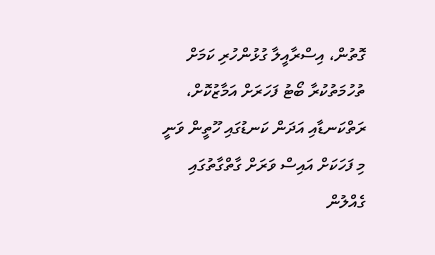ގޮތުން، އިސްރާއީލާ ގުޅުންހުރި ކަމަށް ތުހުމަތުކުރާ ބޯޓު ފަހަރަށް އަމާޒުކޮށް، ރަތްކަނޑާއި އަދަން ކަނޑުގައި ހޫތީން ވަނީ މި ފަހަކަށް އައިސް ވަރަށް ގާތްގާތުގައި ގެއްލުން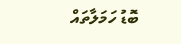ބޮޑު ހަމަލާތައް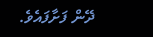ދޭން ފަށާފައެވެ.